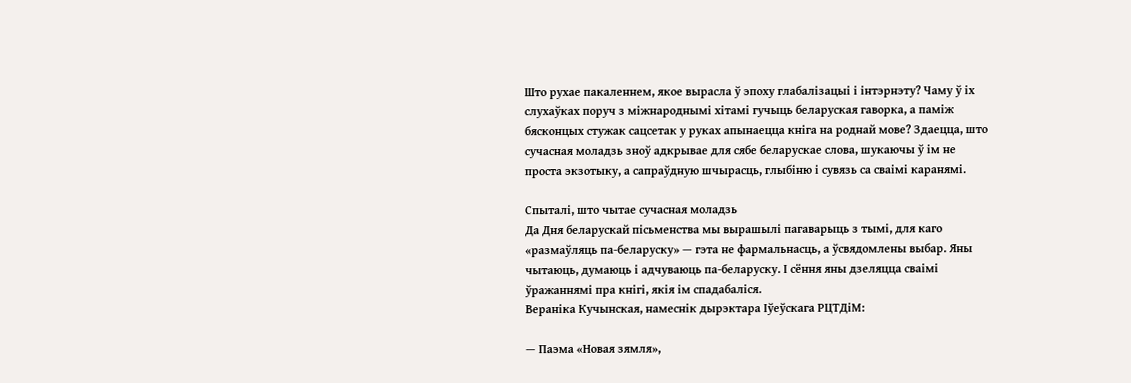Што рухае пакаленнем, якое вырасла ў эпоху глабалізацыі і інтэрнэту? Чаму ў іх слухаўках поруч з міжнароднымі хітамі гучыць беларуская гаворка, а паміж бясконцых стужак сацсетак у руках апынаецца кніга на роднай мове? Здаецца, што сучасная моладзь зноў адкрывае для сябе беларускае слова, шукаючы ў ім не проста экзотыку, а сапраўдную шчырасць, глыбіню і сувязь са сваімі каранямі.

Спыталі, што чытае сучасная моладзь
Да Дня беларускай пісьменства мы вырашылі пагаварыць з тымі, для каго «размаўляць па-беларуску» — гэта не фармальнасць, а ўсвядомлены выбар. Яны чытаюць, думаюць і адчуваюць па-беларуску. І сёння яны дзеляцца сваімі ўражаннямі пра кнігі, якія ім спадабаліся.
Вераніка Кучынская, намеснік дырэктара Іўеўскага РЦТДіМ:

— Паэма «Новая зямля»,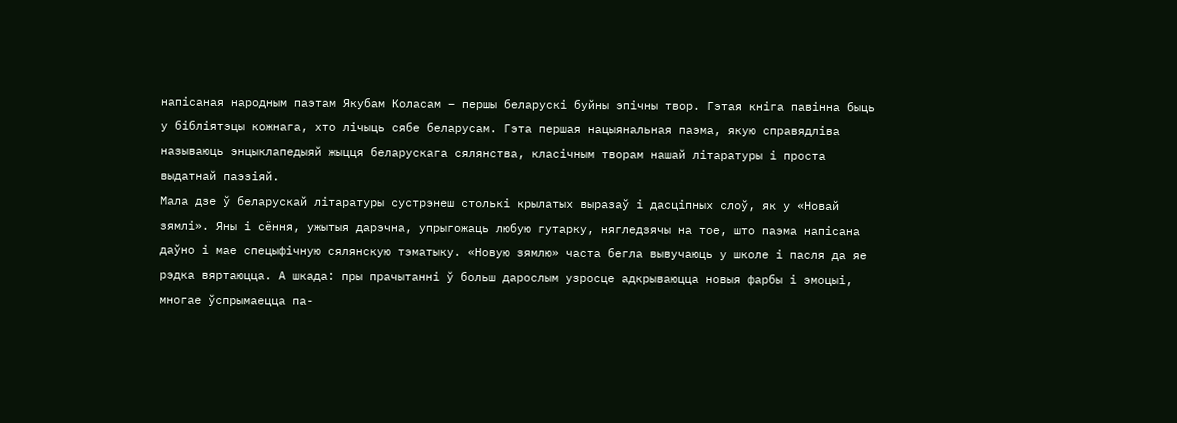напісаная народным паэтам Якубам Коласам – першы беларускі буйны эпічны твор. Гэтая кніга павінна быць у бібліятэцы кожнага, хто лічыць сябе беларусам. Гэта першая нацыянальная паэма, якую справядліва называюць энцыклапедыяй жыцця беларускага сялянства, класічным творам нашай літаратуры і проста выдатнай паэзіяй.
Мала дзе ў беларускай літаратуры сустрэнеш столькі крылатых выразаў і дасціпных слоў, як у «Новай зямлі». Яны і сёння, ужытыя дарэчна, упрыгожаць любую гутарку, нягледзячы на тое, што паэма напісана даўно і мае спецыфічную сялянскую тэматыку. «Новую зямлю» часта бегла вывучаюць у школе і пасля да яе рэдка вяртаюцца. А шкада: пры прачытанні ў больш дарослым узросце адкрываюцца новыя фарбы і эмоцыі, многае ўспрымаецца па-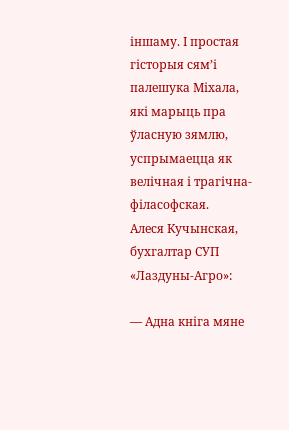іншаму. І простая гісторыя сям’і палешука Міхала, які марыць пра ўласную зямлю, успрымаецца як велічная і трагічна-філасофская.
Алеся Кучынская,
бухгалтар СУП «Лаздуны-Агро»:

— Адна кніга мяне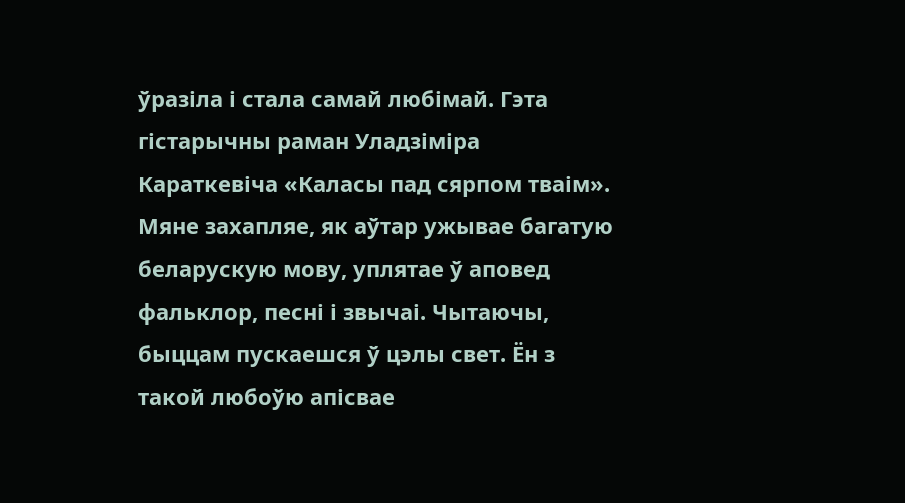ўразіла і стала самай любімай. Гэта гістарычны раман Уладзіміра Караткевіча «Каласы пад сярпом тваім».
Мяне захапляе, як аўтар ужывае багатую беларускую мову, уплятае ў аповед фальклор, песні і звычаі. Чытаючы, быццам пускаешся ў цэлы свет. Ён з такой любоўю апісвае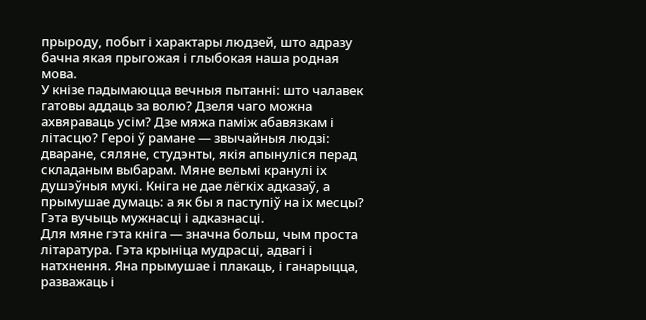прыроду, побыт і характары людзей, што адразу бачна якая прыгожая і глыбокая наша родная мова.
У кнізе падымаюцца вечныя пытанні: што чалавек гатовы аддаць за волю? Дзеля чаго можна ахвяраваць усім? Дзе мяжа паміж абавязкам і літасцю? Героі ў рамане — звычайныя людзі: дваране, сяляне, студэнты, якія апынуліся перад складаным выбарам. Мяне вельмі кранулі іх душэўныя мукі. Кніга не дае лёгкіх адказаў, а прымушае думаць: а як бы я паступіў на іх месцы? Гэта вучыць мужнасці і адказнасці.
Для мяне гэта кніга — значна больш, чым проста літаратура. Гэта крыніца мудрасці, адвагі і натхнення. Яна прымушае і плакаць, і ганарыцца, разважаць і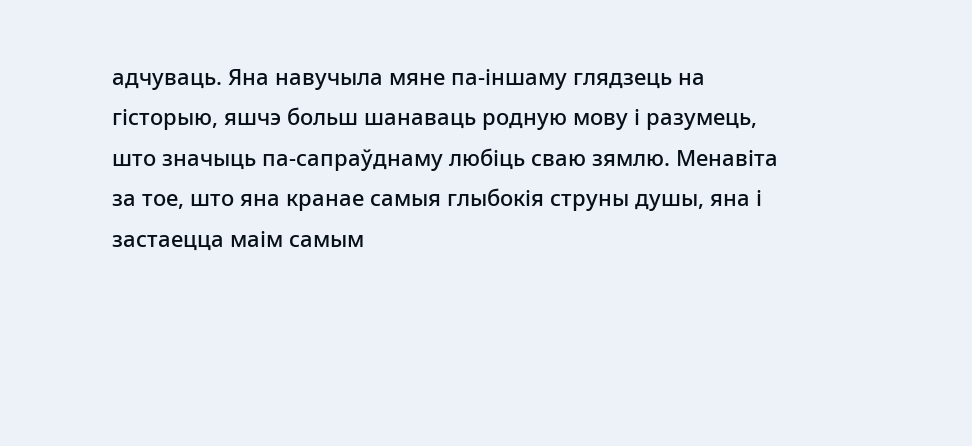адчуваць. Яна навучыла мяне па-іншаму глядзець на гісторыю, яшчэ больш шанаваць родную мову і разумець, што значыць па-сапраўднаму любіць сваю зямлю. Менавіта за тое, што яна кранае самыя глыбокія струны душы, яна і застаецца маім самым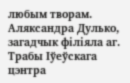любым творам.
Аляксандра Дулько, загадчык філіяла аг. Трабы Іўеўскага цэнтра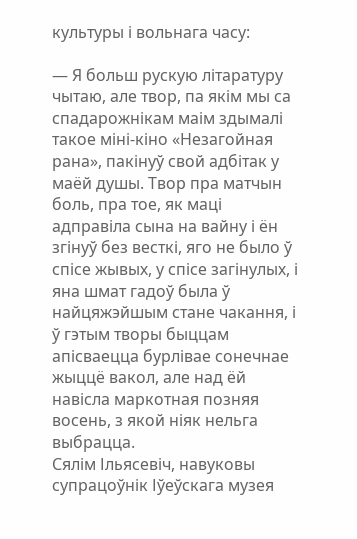культуры і вольнага часу:

— Я больш рускую літаратуру чытаю, але твор, па якім мы са спадарожнікам маім здымалі такое міні-кіно «Незагойная рана», пакінуў свой адбітак у маёй душы. Твор пра матчын боль, пра тое, як маці адправіла сына на вайну і ён згінуў без весткі, яго не было ў спісе жывых, у спісе загінулых, і яна шмат гадоў была ў найцяжэйшым стане чакання, і ў гэтым творы быццам апісваецца бурлівае сонечнае жыццё вакол, але над ёй навісла маркотная позняя восень, з якой ніяк нельга выбрацца.
Сялім Ільясевіч, навуковы супрацоўнік Іўеўскага музея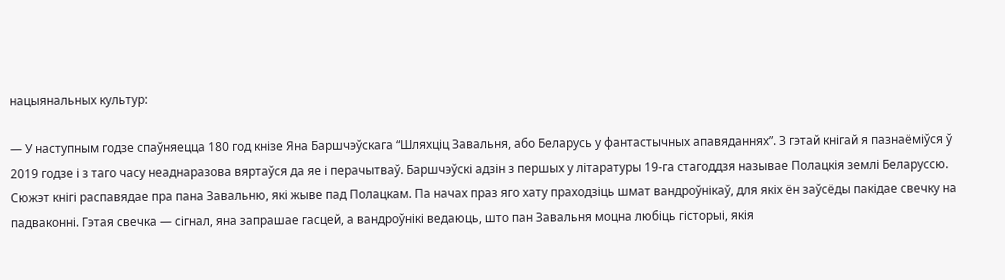нацыянальных культур:

— У наступным годзе спаўняецца 180 год кнізе Яна Баршчэўскага “Шляхціц Завальня, або Беларусь у фантастычных апавяданнях”. З гэтай кнігай я пазнаёміўся ў 2019 годзе і з таго часу неаднаразова вяртаўся да яе і перачытваў. Баршчэўскі адзін з першых у літаратуры 19-га стагоддзя называе Полацкія землі Беларуссю. Сюжэт кнігі распавядае пра пана Завальню, які жыве пад Полацкам. Па начах праз яго хату праходзіць шмат вандроўнікаў, для якіх ён заўсёды пакідае свечку на падваконні. Гэтая свечка — сігнал, яна запрашае гасцей, а вандроўнікі ведаюць, што пан Завальня моцна любіць гісторыі, якія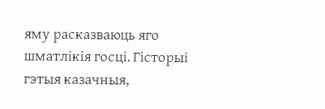яму расказваюць яго шматлікія госці. Гісторыі гэтыя казачныя,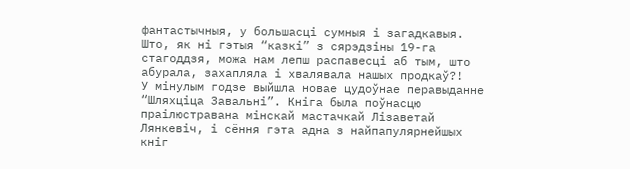фантастычныя, у большасці сумныя і загадкавыя. Што, як ні гэтыя “казкі” з сярэдзіны 19-га стагоддзя, можа нам лепш распавесці аб тым, што абурала, захапляла і хвалявала нашых продкаў?!
У мінулым годзе выйшла новае цудоўнае перавыданне “Шляхціца Завальні”. Кніга была поўнасцю праілюстравана мінскай мастачкай Лізаветай Лянкевіч, і сёння гэта адна з найпапулярнейшых кніг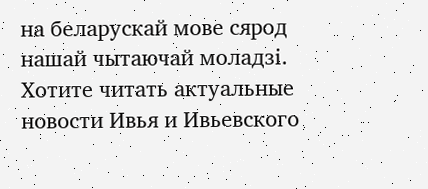на беларускай мове сярод нашай чытаючай моладзі.
Хотите читать актуальные новости Ивья и Ивьевского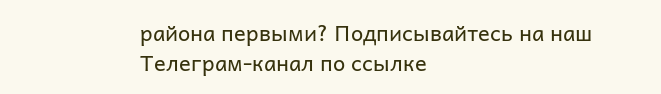района первыми? Подписывайтесь на наш Телеграм-канал по ссылке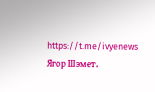https://t.me/ivyenews
Ягор Шэмет.